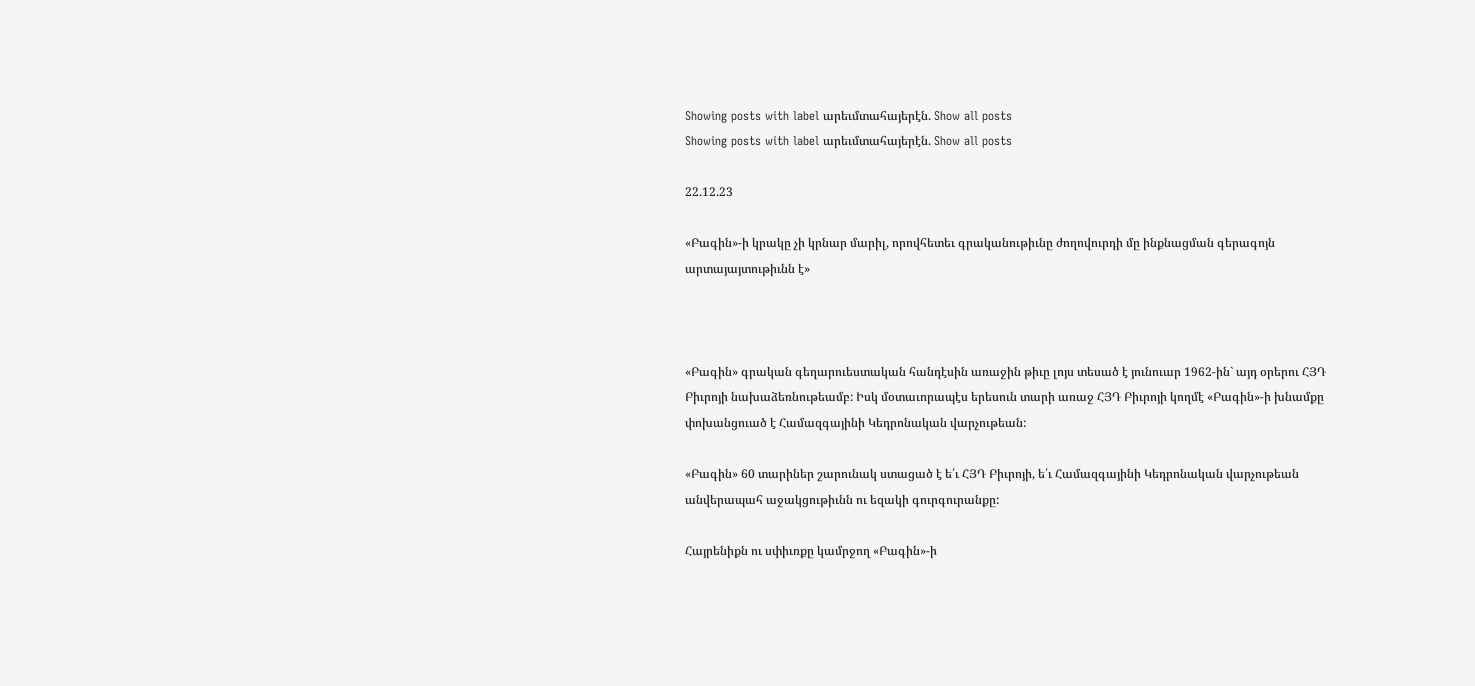Showing posts with label արեւմտահայերէն. Show all posts
Showing posts with label արեւմտահայերէն. Show all posts

22.12.23

«Բագին»-ի կրակը չի կրնար մարիլ, որովհետեւ գրականութիւնը ժողովուրդի մը ինքնացման գերագոյն արտայայտութիւնն է»



«Բագին» գրական գեղարուեստական հանդէսին առաջին թիւը լոյս տեսած է յունուար 1962-ին` այդ օրերու ՀՅԴ Բիւրոյի նախաձեռնութեամբ: Իսկ մօտաւորապէս երեսուն տարի առաջ ՀՅԴ Բիւրոյի կողմէ «Բագին»-ի խնամքը փոխանցուած է Համազգայինի Կեդրոնական վարչութեան:

«Բագին» 60 տարիներ շարունակ ստացած է ե՛ւ ՀՅԴ Բիւրոյի, ե՛ւ Համազգայինի Կեդրոնական վարչութեան անվերապահ աջակցութիւնն ու եզակի գուրգուրանքը:

Հայրենիքն ու սփիւռքը կամրջող «Բագին»-ի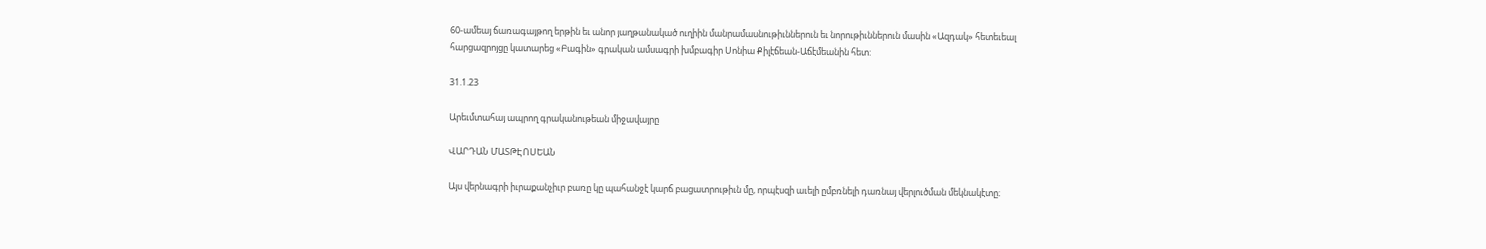60-ամեայ ճառագայթող երթին եւ անոր յաղթանակած ուղիին մանրամասնութիւններուն եւ նորութիւններուն մասին «Ազդակ» հետեւեալ հարցազրոյցը կատարեց «Բագին» գրական ամսագրի խմբագիր Սոնիա Քիլէճեան-Աճէմեանին հետ:

31.1.23

Արեւմտահայ ապրող գրականութեան միջավայրը

ՎԱՐԴԱՆ ՄԱՏԹԷՈՍԵԱՆ

Այս վերնագրի իւրաքանչիւր բառը կը պահանջէ կարճ բացատրութիւն մը, որպէսզի աւելի ըմբռնելի դառնայ վերլուծման մեկնակէտը։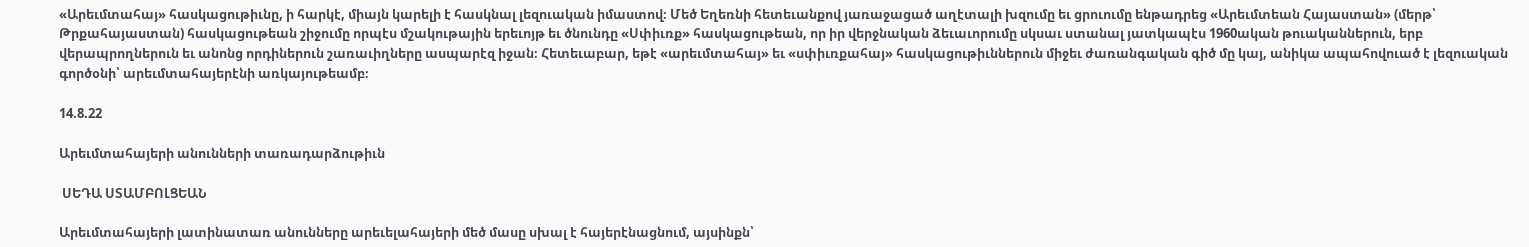«Արեւմտահայ» հասկացութիւնը, ի հարկէ, միայն կարելի է հասկնալ լեզուական իմաստով։ Մեծ Եղեռնի հետեւանքով յառաջացած աղէտալի խզումը եւ ցրուումը ենթադրեց «Արեւմտեան Հայաստան» (մերթ՝ Թրքահայաստան) հասկացութեան շիջումը որպէս մշակութային երեւոյթ եւ ծնունդը «Սփիւռք» հասկացութեան, որ իր վերջնական ձեւաւորումը սկսաւ ստանալ յատկապէս 1960ական թուականներուն, երբ վերապրողներուն եւ անոնց որդիներուն շառաւիղները ասպարէզ իջան։ Հետեւաբար, եթէ «արեւմտահայ» եւ «սփիւռքահայ» հասկացութիւններուն միջեւ ժառանգական գիծ մը կայ, անիկա ապահովուած է լեզուական գործօնի՝ արեւմտահայերէնի առկայութեամբ։

14.8.22

Արեւմտահայերի անունների տառադարձութիւն

 ՍԵԴԱ ՍՏԱՄԲՈԼՑԵԱՆ

Արեւմտահայերի լատինատառ անունները արեւելահայերի մեծ մասը սխալ է հայերէնացնում, այսինքն՝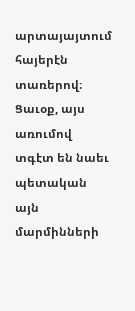արտայայտում հայերէն տառերով։ Ցաւօք, այս առումով տգէտ են նաեւ պետական այն մարմինների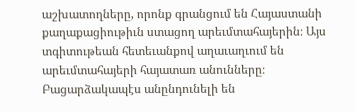աշխատողները, որոնք գրանցում են Հայաստանի քաղաքացիութիւն ստացող արեւմտահայերին։ Այս տգիտութեան հետեւանքով աղաւաղւում են արեւմտահայերի հայատառ անունները։ Բացարձակապէս անընդունելի են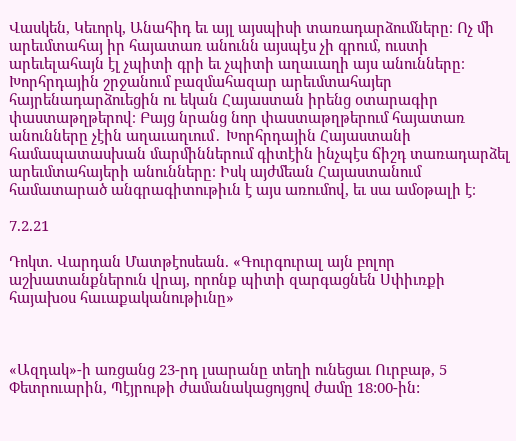Վասկեն, Կեւորկ, Անահիդ եւ այլ այսպիսի տառադարձումները։ Ոչ մի արեւմտահայ իր հայատառ անունն այսպէս չի գրում, ուստի արեւելահայն էլ չպիտի գրի եւ չպիտի աղաւաղի այս անունները։ Խորհրդային շրջանում բազմահազար արեւմտահայեր հայրենադարձուեցին ու եկան Հայաստան իրենց օտարագիր փաստաթղթերով։ Բայց նրանց նոր փաստաթղթերում հայատառ անունները չէին աղաւաղւում․ Խորհրդային Հայաստանի համապատասխան մարմիններում գիտէին ինչպէս ճիշդ տառադարձել արեւմտահայերի անունները։ Իսկ այժմեան Հայաստանում համատարած անգրագիտութիւն է այս առումով, եւ սա ամօթալի է։

7.2.21

Դոկտ. Վարդան Մատթէոսեան. «Գուրգուրալ այն բոլոր աշխատանքներուն վրայ, որոնք պիտի զարգացնեն Սփիւռքի հայախօս հաւաքականութիւնը»



«Ազդակ»-ի առցանց 23-րդ լսարանը տեղի ունեցաւ Ուրբաթ, 5 Փետրուարին, Պէյրութի ժամանակացոյցով ժամը 18:00-ին: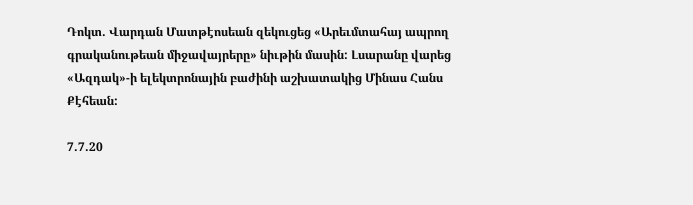Դոկտ. Վարդան Մատթէոսեան զեկուցեց «Արեւմտահայ ապրող գրականութեան միջավայրերը» նիւթին մասին: Լսարանը վարեց «Ազդակ»-ի ելեկտրոնային բաժինի աշխատակից Մինաս Հանս Քէհեան:

7.7.20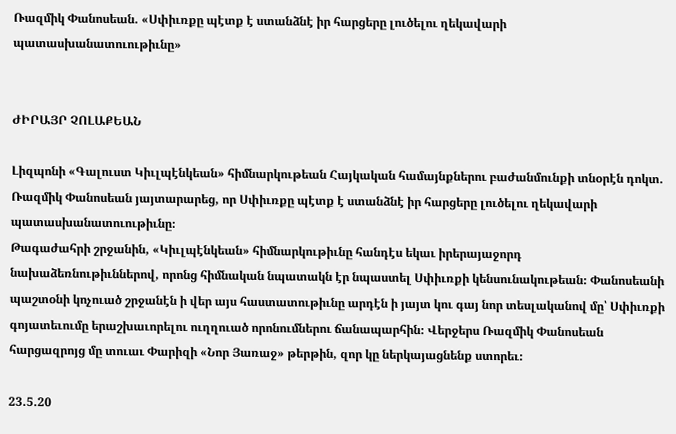Ռազմիկ Փանոսեան. «Սփիւռքը պէտք է ստանձնէ իր հարցերը լուծելու ղեկավարի պատասխանատուութիւնը»


ԺԻՐԱՅՐ ՉՈԼԱՔԵԱՆ

Լիզպոնի «Գալուստ Կիւլպէնկեան» հիմնարկութեան Հայկական համայնքներու բաժանմունքի տնօրէն դոկտ. Ռազմիկ Փանոսեան յայտարարեց, որ Սփիւռքը պէտք է ստանձնէ իր հարցերը լուծելու ղեկավարի պատասխանատուութիւնը։
Թագաժահրի շրջանին, «Կիւլպէնկեան» հիմնարկութիւնը հանդէս եկաւ իրերայաջորդ նախաձեռնութիւններով, որոնց հիմնական նպատակն էր նպաստել Սփիւռքի կենսունակութեան։ Փանոսեանի պաշտօնի կոչուած շրջանէն ի վեր այս հաստատութիւնը արդէն ի յայտ կու գայ նոր տեսլականով մը՝ Սփիւռքի գոյատեւումը երաշխաւորելու ուղղուած որոնումներու ճանապարհին։ Վերջերս Ռազմիկ Փանոսեան հարցազրոյց մը տուաւ Փարիզի «Նոր Յառաջ» թերթին, զոր կը ներկայացնենք ստորեւ։

23.5.20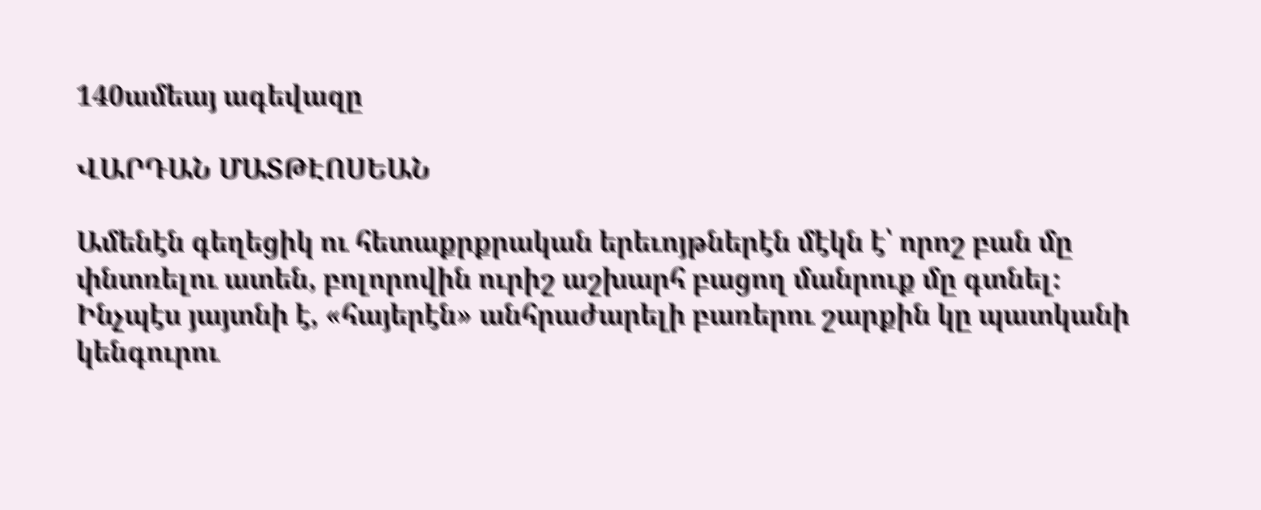140ամեայ ագեվազը

ՎԱՐԴԱՆ ՄԱՏԹԷՈՍԵԱՆ

Ամենէն գեղեցիկ ու հետաքրքրական երեւոյթներէն մէկն է՝ որոշ բան մը փնտռելու ատեն, բոլորովին ուրիշ աշխարհ բացող մանրուք մը գտնել։ Ինչպէս յայտնի է, «հայերէն» անհրաժարելի բառերու շարքին կը պատկանի կենգուրու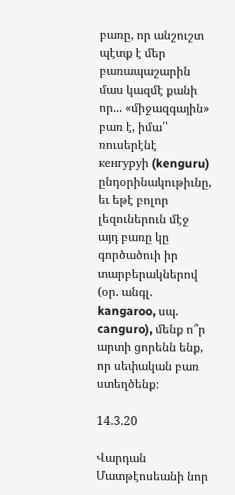բառը, որ անշուշտ պէտք է մեր բառապաշարին մաս կազմէ քանի որ... «միջազգային» բառ է, իմա՛՝ ռուսերէնէ  кенгуруի (kenguru) ընդօրինակութիւնը, եւ եթէ բոլոր լեզուներուն մէջ այդ բառը կը գործածուի իր տարբերակներով (օր. անգլ. kangaroo, սպ. canguro), մենք ո՞ր արտի ցորենն ենք, որ սեփական բառ ստեղծենք։

14.3.20

Վարդան Մատթէոսեանի նոր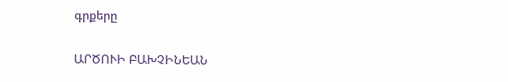գրքերը

ԱՐԾՈՒԻ ԲԱԽՉԻՆԵԱՆ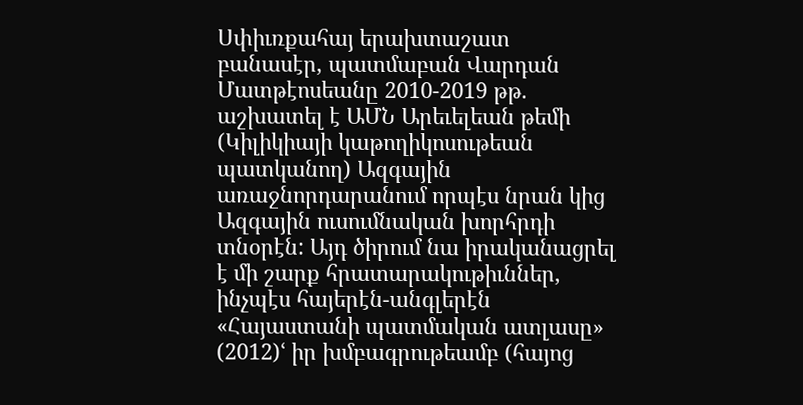Սփիւռքահայ երախտաշատ բանասէր, պատմաբան Վարդան Մատթէոսեանը 2010-2019 թթ. աշխատել է ԱՄՆ Արեւելեան թեմի (Կիլիկիայի կաթողիկոսութեան պատկանող) Ազգային առաջնորդարանում որպէս նրան կից Ազգային ուսումնական խորհրդի տնօրէն: Այդ ծիրում նա իրականացրել է մի շարք հրատարակութիւններ, ինչպէս հայերէն-անգլերէն «Հայաստանի պատմական ատլասը» (2012)ՙ իր խմբագրութեամբ (հայոց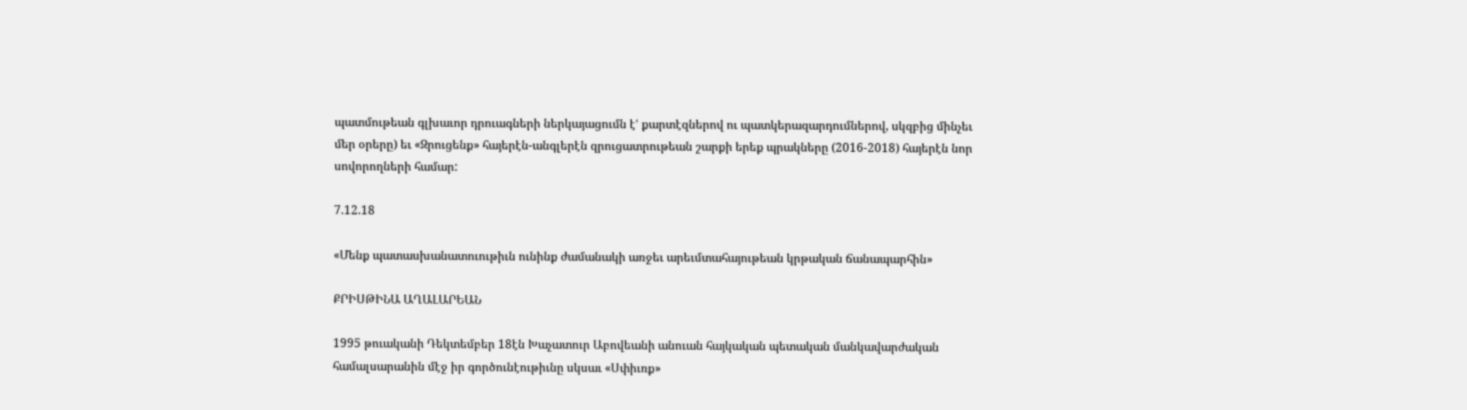պատմութեան գլխաւոր դրուագների ներկայացումն էՙ քարտէզներով ու պատկերազարդումներով, սկզբից մինչեւ մեր օրերը) եւ «Զրուցենք» հայերէն-անգլերէն զրուցատրութեան շարքի երեք պրակները (2016-2018) հայերէն նոր սովորողների համար:

7.12.18

«Մենք պատասխանատուութիւն ունինք ժամանակի առջեւ արեւմտահայութեան կրթական ճանապարհին»

ՔՐԻՍԹԻՆԱ ԱՂԱԼԱՐԵԱՆ

1995 թուականի Դեկտեմբեր 18էն Խաչատուր Աբովեանի անուան հայկական պետական մանկավարժական համալսարանին մէջ իր գործունէութիւնը սկսաւ «Սփիւռք»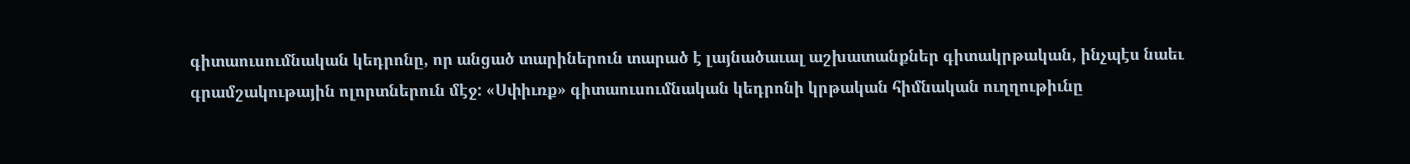գիտաուսումնական կեդրոնը, որ անցած տարիներուն տարած է լայնածաւալ աշխատանքներ գիտակրթական, ինչպէս նաեւ գրամշակութային ոլորտներուն մէջ: «Սփիւռք» գիտաուսումնական կեդրոնի կրթական հիմնական ուղղութիւնը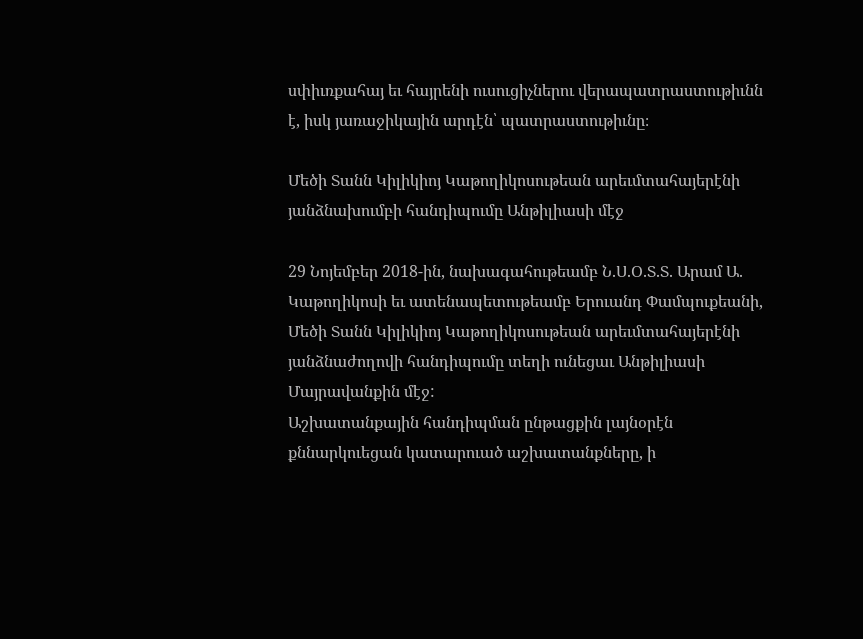սփիւռքահայ եւ հայրենի ուսուցիչներու վերապատրաստութիւնն է, իսկ յառաջիկային արդէն՝ պատրաստութիւնը։

Մեծի Տանն Կիլիկիոյ Կաթողիկոսութեան արեւմտահայերէնի յանձնախումբի հանդիպումը Անթիլիասի մէջ

29 Նոյեմբեր 2018-ին, նախագահութեամբ Ն.Ս.Օ.Տ.Տ. Արամ Ա. Կաթողիկոսի եւ ատենապետութեամբ Երուանդ Փամպուքեանի, Մեծի Տանն Կիլիկիոյ Կաթողիկոսութեան արեւմտահայերէնի յանձնաժողովի հանդիպումը տեղի ունեցաւ Անթիլիասի Մայրավանքին մէջ:
Աշխատանքային հանդիպման ընթացքին լայնօրէն քննարկուեցան կատարուած աշխատանքները, ի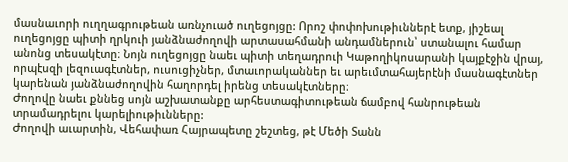մասնաւորի ուղղագրութեան առնչուած ուղեցոյցը: Որոշ փոփոխութիւններէ ետք, յիշեալ ուղեցոյցը պիտի ղրկուի յանձնաժողովի արտասահմանի անդամներուն՝ ստանալու համար անոնց տեսակէտը։ Նոյն ուղեցոյցը նաեւ պիտի տեղադրուի Կաթողիկոսարանի կայքէջին վրայ, որպէսզի լեզուագէտներ, ուսուցիչներ, մտաւորականներ եւ արեւմտահայերէնի մասնագէտներ կարենան յանձնաժողովին հաղորդել իրենց տեսակէտները։
Ժողովը նաեւ քննեց սոյն աշխատանքը արհեստագիտութեան ճամբով հանրութեան տրամադրելու կարելիութիւնները:
Ժողովի աւարտին, Վեհափառ Հայրապետը շեշտեց, թէ Մեծի Տանն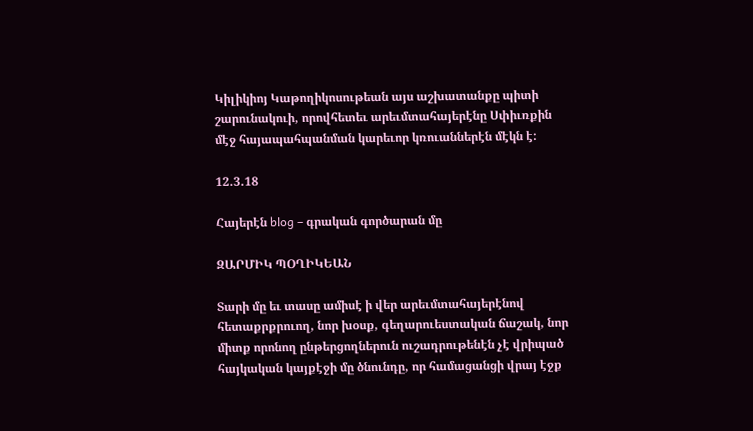Կիլիկիոյ Կաթողիկոսութեան այս աշխատանքը պիտի շարունակուի, որովհետեւ արեւմտահայերէնը Սփիւռքին մէջ հայապահպանման կարեւոր կռուաններէն մէկն է:

12.3.18

Հայերէն blog – գրական գործարան մը

ԶԱՐՄԻԿ ՊՕՂԻԿԵԱՆ

Տարի մը եւ տասը ամիսէ ի վեր արեւմտահայերէնով հետաքրքրուող, նոր խօսք, գեղարուեստական ճաշակ, նոր միտք որոնող ընթերցողներուն ուշադրութենէն չէ վրիպած հայկական կայքէջի մը ծնունդը, որ համացանցի վրայ էջք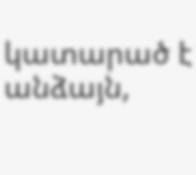կատարած է անձայն,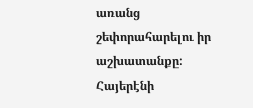առանց շեփորահարելու իր աշխատանքը: Հայերէնի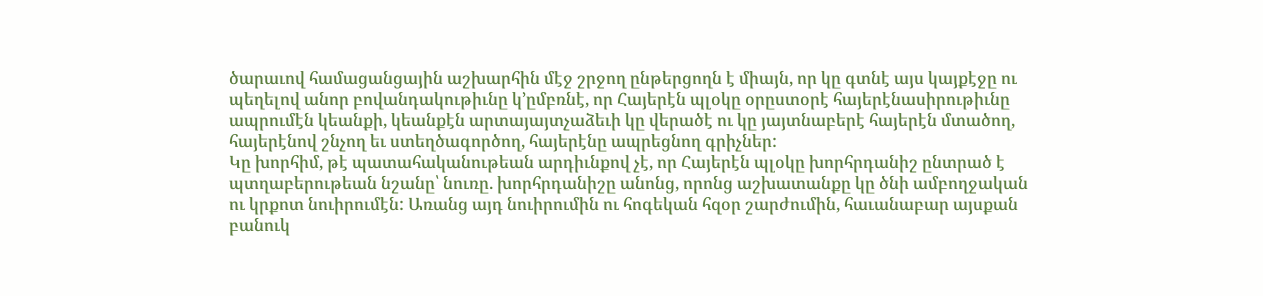ծարաւով համացանցային աշխարհին մէջ շրջող ընթերցողն է միայն, որ կը գտնէ այս կայքէջը ու պեղելով անոր բովանդակութիւնը կ’ըմբռնէ, որ Հայերէն պլօկը օրըստօրէ հայերէնասիրութիւնը ապրումէն կեանքի, կեանքէն արտայայտչաձեւի կը վերածէ ու կը յայտնաբերէ հայերէն մտածող, հայերէնով շնչող եւ ստեղծագործող, հայերէնը ապրեցնող գրիչներ:
Կը խորհիմ, թէ պատահականութեան արդիւնքով չէ, որ Հայերէն պլօկը խորհրդանիշ ընտրած է պտղաբերութեան նշանը՝ նուռը. խորհրդանիշը անոնց, որոնց աշխատանքը կը ծնի ամբողջական ու կրքոտ նուիրումէն: Առանց այդ նուիրումին ու հոգեկան հզօր շարժումին, հաւանաբար այսքան բանուկ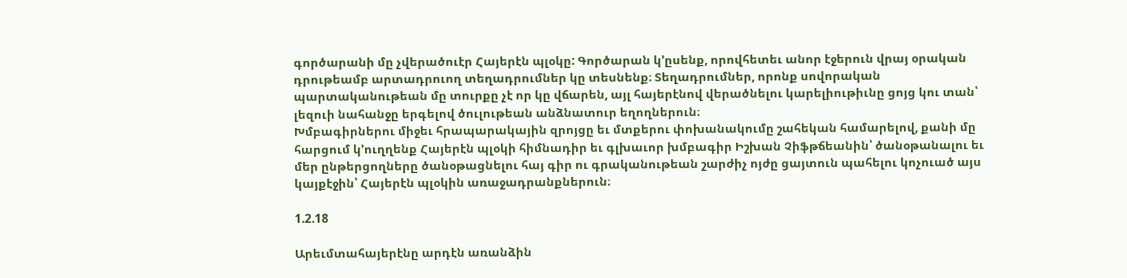գործարանի մը չվերածուէր Հայերէն պլօկը: Գործարան կ’ըսենք, որովհետեւ անոր էջերուն վրայ օրական դրութեամբ արտադրուող տեղադրումներ կը տեսնենք։ Տեղադրումներ, որոնք սովորական պարտականութեան մը տուրքը չէ որ կը վճարեն, այլ հայերէնով վերածնելու կարելիութիւնը ցոյց կու տան՝ լեզուի նահանջը երգելով ծուլութեան անձնատուր եղողներուն։
Խմբագիրներու միջեւ հրապարակային զրոյցը եւ մտքերու փոխանակումը շահեկան համարելով, քանի մը հարցում կ’ուղղենք Հայերէն պլօկի հիմնադիր եւ գլխաւոր խմբագիր Իշխան Չիֆթճեանին՝ ծանօթանալու եւ մեր ընթերցողները ծանօթացնելու հայ գիր ու գրականութեան շարժիչ ոյժը ցայտուն պահելու կոչուած այս կայքէջին՝ Հայերէն պլօկին առաջադրանքներուն։

1.2.18

Արեւմտահայերէնը արդէն առանձին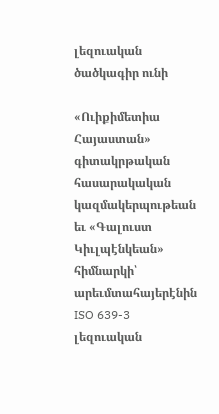լեզուական ծածկագիր ունի

«Ուիքիմետիա Հայաստան» գիտակրթական հասարակական կազմակերպութեան եւ «Գալուստ Կիւլպէնկեան» հիմնարկի՝ արեւմտահայերէնին ISO 639-3 լեզուական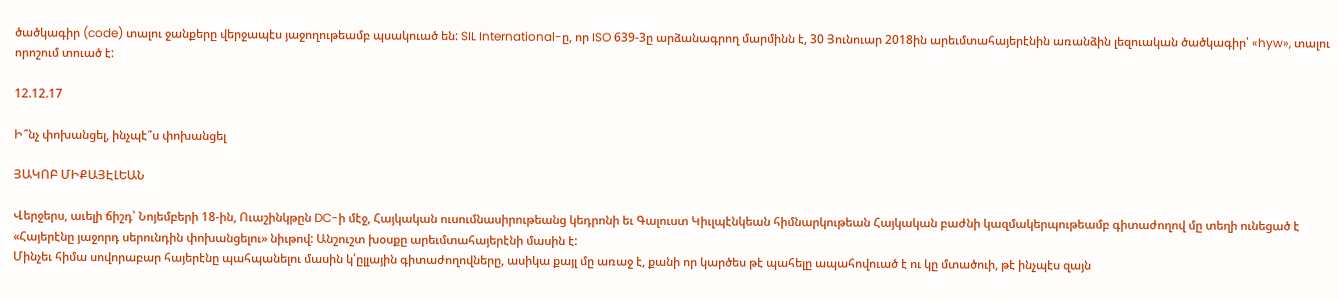ծածկագիր (code) տալու ջանքերը վերջապէս յաջողութեամբ պսակուած են: SIL International-ը, որ ISO 639-3ը արձանագրող մարմինն է, 30 Յունուար 2018ին արեւմտահայերէնին առանձին լեզուական ծածկագիր՝ «hyw», տալու որոշում տուած է:

12.12.17

Ի՞նչ փոխանցել, ինչպէ՞ս փոխանցել

ՅԱԿՈԲ ՄԻՔԱՅԷԼԵԱՆ

Վերջերս, աւելի ճիշդ՝ Նոյեմբերի 18-ին, Ուաշինկթըն DC-ի մէջ, Հայկական ուսումնասիրութեանց կեդրոնի եւ Գալուստ Կիւլպէնկեան հիմնարկութեան Հայկական բաժնի կազմակերպութեամբ գիտաժողով մը տեղի ունեցած է «Հայերէնը յաջորդ սերունդին փոխանցելու» նիւթով: Անշուշտ խօսքը արեւմտահայերէնի մասին է:
Մինչեւ հիմա սովորաբար հայերէնը պահպանելու մասին կ՛ըլլային գիտաժողովները, ասիկա քայլ մը առաջ է, քանի որ կարծես թէ պահելը ապահովուած է ու կը մտածուի, թէ ինչպէս զայն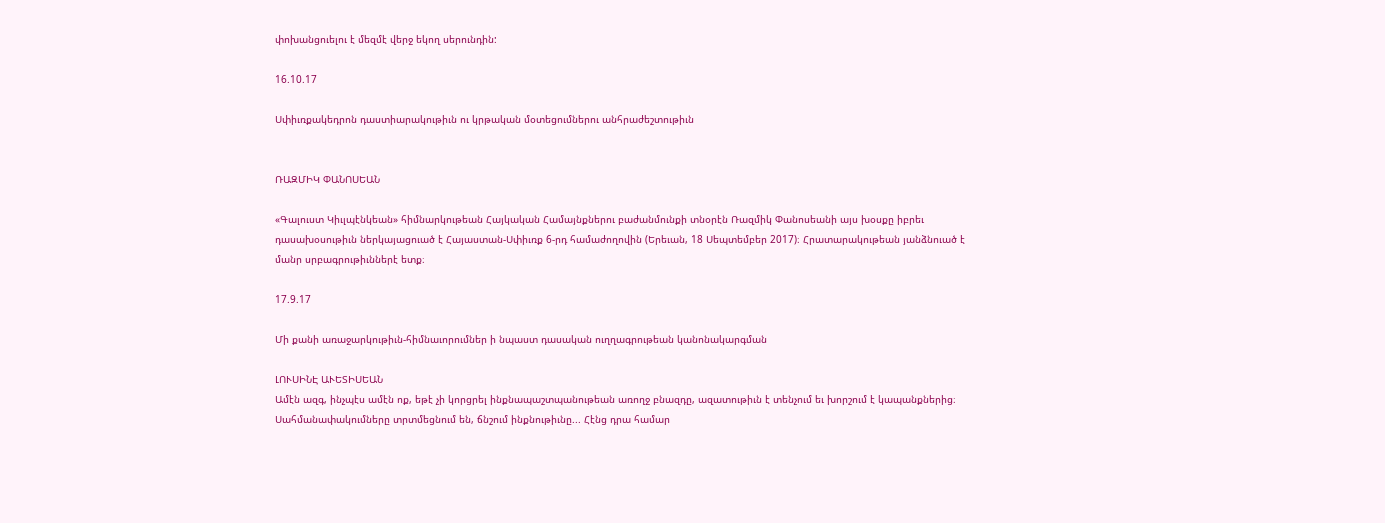փոխանցուելու է մեզմէ վերջ եկող սերունդին:

16.10.17

Սփիւռքակեդրոն դաստիարակութիւն ու կրթական մօտեցումներու անհրաժեշտութիւն


ՌԱԶՄԻԿ ՓԱՆՈՍԵԱՆ

«Գալուստ Կիւլպէնկեան» հիմնարկութեան Հայկական Համայնքներու բաժանմունքի տնօրէն Ռազմիկ Փանոսեանի այս խօսքը իբրեւ դասախօսութիւն ներկայացուած է Հայաստան-Սփիւռք 6-րդ համաժողովին (Երեւան, 18 Սեպտեմբեր 2017)։ Հրատարակութեան յանձնուած է մանր սրբագրութիւններէ ետք։

17.9.17

Մի քանի առաջարկութիւն-հիմնաւորումներ ի նպաստ դասական ուղղագրութեան կանոնակարգման

ԼՈՒՍԻՆԷ ԱՒԵՏԻՍԵԱՆ
Ամէն ազգ, ինչպէս ամէն ոք, եթէ չի կորցրել ինքնապաշտպանութեան առողջ բնազդը, ազատութիւն է տենչում եւ խորշում է կապանքներից։ Սահմանափակումները տրտմեցնում են, ճնշում ինքնութիւնը... Հէնց դրա համար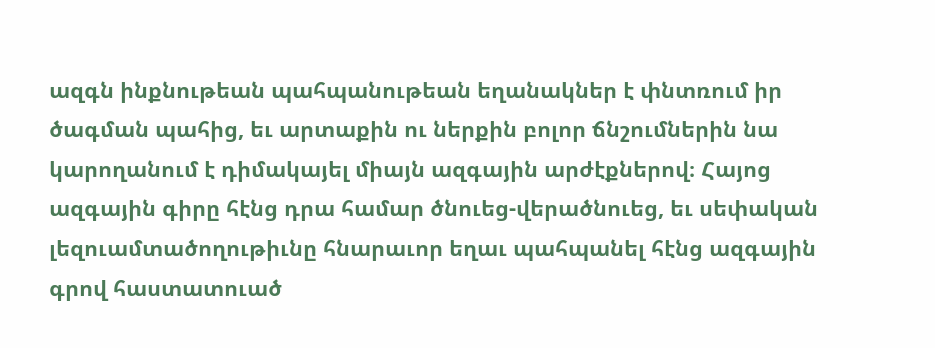ազգն ինքնութեան պահպանութեան եղանակներ է փնտռում իր ծագման պահից, եւ արտաքին ու ներքին բոլոր ճնշումներին նա կարողանում է դիմակայել միայն ազգային արժէքներով։ Հայոց ազգային գիրը հէնց դրա համար ծնուեց-վերածնուեց, եւ սեփական լեզուամտածողութիւնը հնարաւոր եղաւ պահպանել հէնց ազգային գրով հաստատուած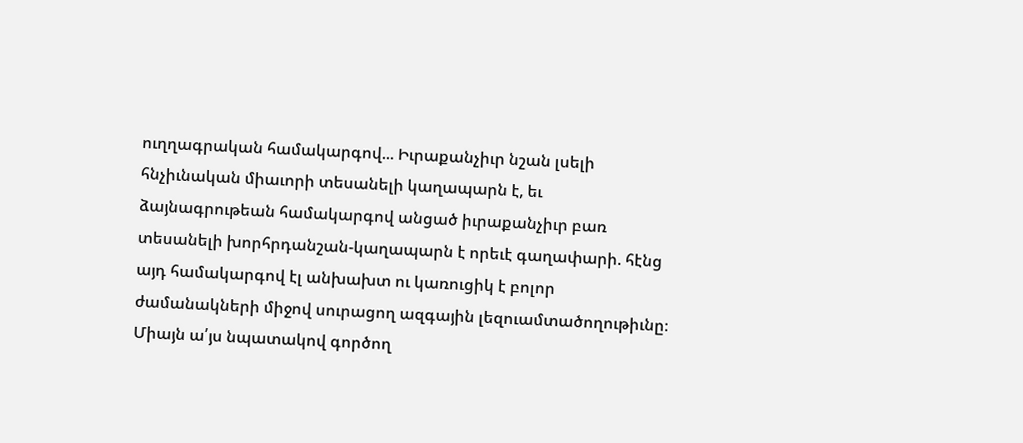ուղղագրական համակարգով... Իւրաքանչիւր նշան լսելի հնչիւնական միաւորի տեսանելի կաղապարն է, եւ ձայնագրութեան համակարգով անցած իւրաքանչիւր բառ տեսանելի խորհրդանշան-կաղապարն է որեւէ գաղափարի. հէնց այդ համակարգով էլ անխախտ ու կառուցիկ է բոլոր ժամանակների միջով սուրացող ազգային լեզուամտածողութիւնը։
Միայն ա՛յս նպատակով գործող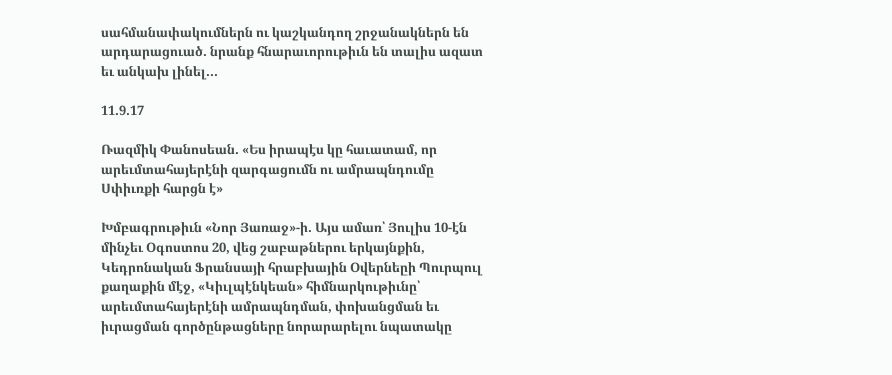սահմանափակումներն ու կաշկանդող շրջանակներն են արդարացուած. նրանք հնարաւորութիւն են տալիս ազատ եւ անկախ լինել...

11.9.17

Ռազմիկ Փանոսեան. «Ես իրապէս կը հաւատամ, որ արեւմտահայերէնի զարգացումն ու ամրապնդումը Սփիւռքի հարցն է»

Խմբագրութիւն «Նոր Յառաջ»-ի. Այս ամառ՝ Յուլիս 10-էն մինչեւ Օգոստոս 20, վեց շաբաթներու երկայնքին, Կեդրոնական Ֆրանսայի հրաբխային Օվերնեըի Պուրպուլ քաղաքին մէջ, «Կիւլպէնկեան» հիմնարկութիւնը՝ արեւմտահայերէնի ամրապնդման, փոխանցման եւ իւրացման գործընթացները նորարարելու նպատակը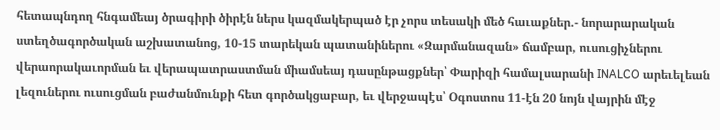հետապնդող հնգամեայ ծրագիրի ծիրէն ներս կազմակերպած էր չորս տեսակի մեծ հաւաքներ.- նորարարական ստեղծագործական աշխատանոց, 10-15 տարեկան պատանիներու «Զարմանազան» ճամբար, ուսուցիչներու վերաորակաւորման եւ վերապատրաստման միամսեայ դասընթացքներ՝ Փարիզի համալսարանի INALCO արեւելեան լեզուներու ուսուցման բաժանմունքի հետ գործակցաբար, եւ վերջապէս՝ Օգոստոս 11-էն 20 նոյն վայրին մէջ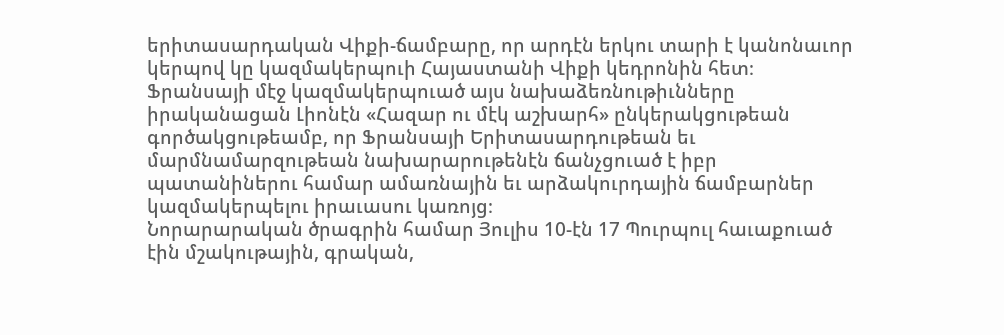երիտասարդական Վիքի-ճամբարը, որ արդէն երկու տարի է կանոնաւոր կերպով կը կազմակերպուի Հայաստանի Վիքի կեդրոնին հետ։
Ֆրանսայի մէջ կազմակերպուած այս նախաձեռնութիւնները իրականացան Լիոնէն «Հազար ու մէկ աշխարհ» ընկերակցութեան գործակցութեամբ, որ Ֆրանսայի Երիտասարդութեան եւ մարմնամարզութեան նախարարութենէն ճանչցուած է իբր պատանիներու համար ամառնային եւ արձակուրդային ճամբարներ կազմակերպելու իրաւասու կառոյց։
Նորարարական ծրագրին համար Յուլիս 10-էն 17 Պուրպուլ հաւաքուած էին մշակութային, գրական,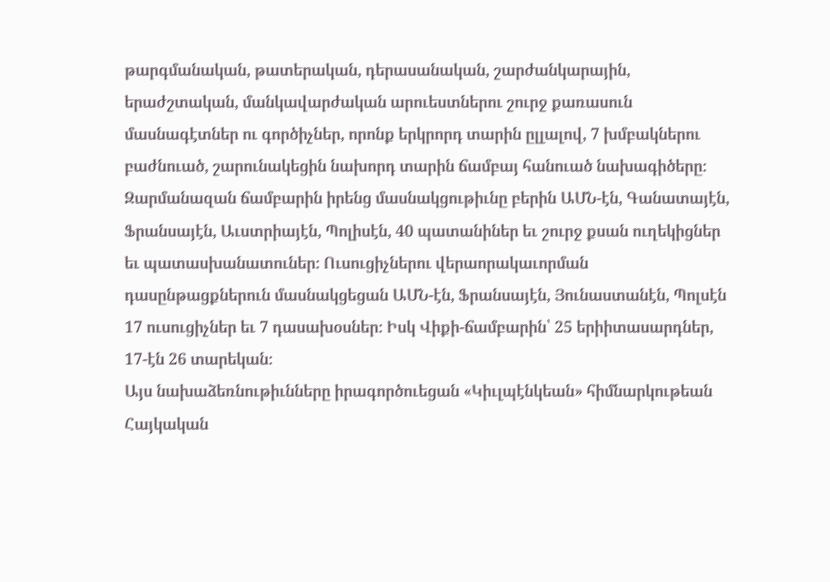թարգմանական, թատերական, դերասանական, շարժանկարային, երաժշտական, մանկավարժական արուեստներու շուրջ քառասուն մասնագէտներ ու գործիչներ, որոնք երկրորդ տարին ըլլալով, 7 խմբակներու բաժնուած, շարունակեցին նախորդ տարին ճամբայ հանուած նախագիծերը։ Զարմանազան ճամբարին իրենց մասնակցութիւնը բերին ԱՄՆ-էն, Գանատայէն, Ֆրանսայէն, Աւստրիայէն, Պոլիսէն, 40 պատանիներ եւ շուրջ քսան ուղեկիցներ եւ պատասխանատուներ։ Ուսուցիչներու վերաորակաւորման դասընթացքներուն մասնակցեցան ԱՄՆ-էն, Ֆրանսայէն, Յունաստանէն, Պոլսէն 17 ուսուցիչներ եւ 7 դասախօսներ։ Իսկ Վիքի-ճամբարին՝ 25 երիիտասարդներ, 17-էն 26 տարեկան։
Այս նախաձեռնութիւնները իրագործուեցան «Կիւլպէնկեան» հիմնարկութեան Հայկական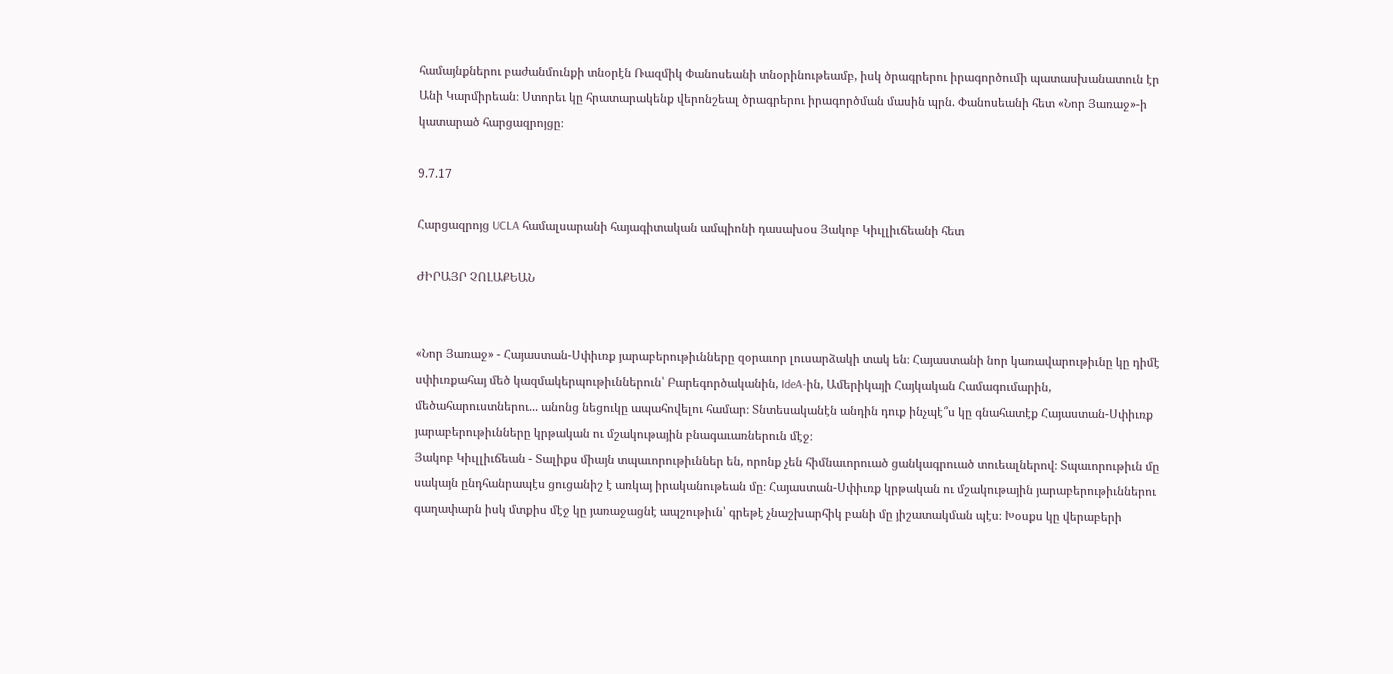համայնքներու բաժանմունքի տնօրէն Ռազմիկ Փանոսեանի տնօրինութեամբ, իսկ ծրագրերու իրագործումի պատասխանատուն էր Անի Կարմիրեան։ Ստորեւ կը հրատարակենք վերոնշեալ ծրագրերու իրագործման մասին պրն. Փանոսեանի հետ «Նոր Յառաջ»-ի կատարած հարցազրոյցը։

9.7.17

Հարցազրոյց UCLA համալսարանի հայագիտական ամպիոնի դասախօս Յակոբ Կիւլլիւճեանի հետ

ԺԻՐԱՅՐ ՉՈԼԱՔԵԱՆ


«Նոր Յառաջ» - Հայաստան-Սփիւռք յարաբերութիւնները զօրաւոր լուսարձակի տակ են։ Հայաստանի նոր կառավարութիւնը կը դիմէ սփիւռքահայ մեծ կազմակերպութիւններուն՝ Բարեգործականին, IdeA-ին, Ամերիկայի Հայկական Համագումարին, մեծահարուստներու... անոնց նեցուկը ապահովելու համար։ Տնտեսականէն անդին դուք ինչպէ՞ս կը գնահատէք Հայաստան-Սփիւռք յարաբերութիւնները կրթական ու մշակութային բնագաւառներուն մէջ։
Յակոբ Կիւլլիւճեան - Տալիքս միայն տպաւորութիւններ են, որոնք չեն հիմնաւորուած ցանկագրուած տուեալներով։ Տպաւորութիւն մը սակայն ընդհանրապէս ցուցանիշ է առկայ իրականութեան մը։ Հայաստան-Սփիւռք կրթական ու մշակութային յարաբերութիւններու գաղափարն իսկ մտքիս մէջ կը յառաջացնէ ապշութիւն՝ գրեթէ չնաշխարհիկ բանի մը յիշատակման պէս։ Խօսքս կը վերաբերի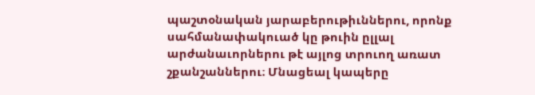պաշտօնական յարաբերութիւններու, որոնք սահմանափակուած կը թուին ըլլալ արժանաւորներու թէ այլոց տրուող առատ շքանշաններու։ Մնացեալ կապերը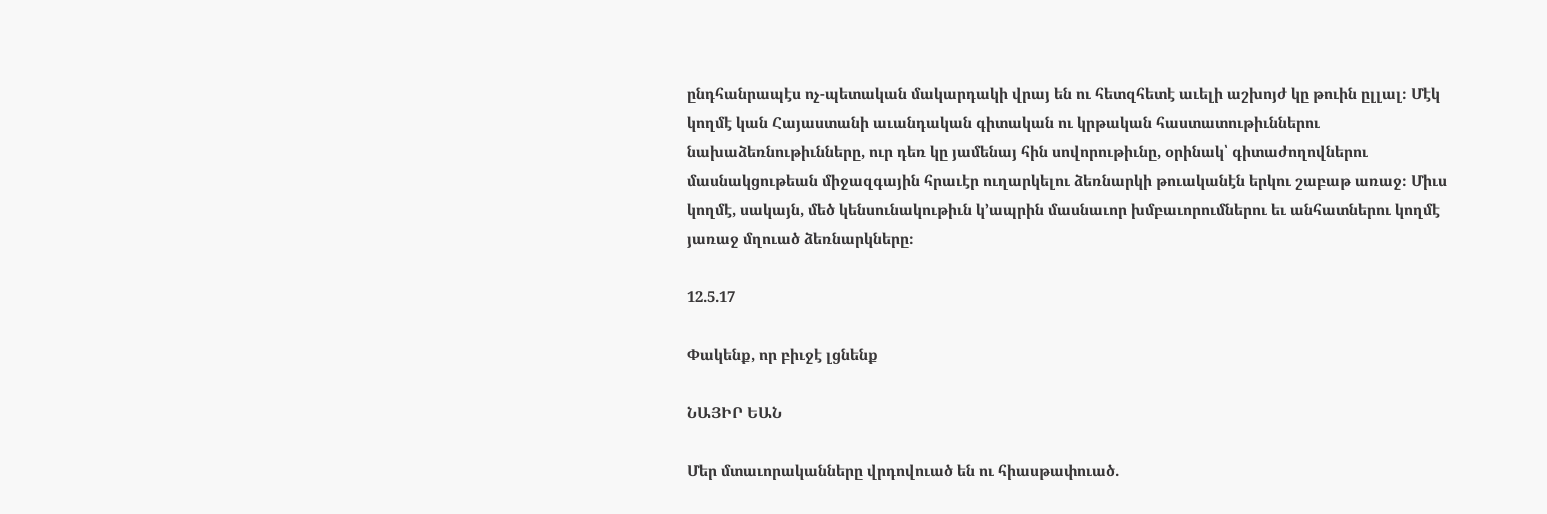ընդհանրապէս ոչ-պետական մակարդակի վրայ են ու հետզհետէ աւելի աշխոյժ կը թուին ըլլալ։ Մէկ կողմէ կան Հայաստանի աւանդական գիտական ու կրթական հաստատութիւններու նախաձեռնութիւնները, ուր դեռ կը յամենայ հին սովորութիւնը, օրինակ՝ գիտաժողովներու մասնակցութեան միջազգային հրաւէր ուղարկելու ձեռնարկի թուականէն երկու շաբաթ առաջ։ Միւս կողմէ, սակայն, մեծ կենսունակութիւն կ՚ապրին մասնաւոր խմբաւորումներու եւ անհատներու կողմէ յառաջ մղուած ձեռնարկները։

12.5.17

Փակենք, որ բիւջէ լցնենք

ՆԱՅԻՐ ԵԱՆ

Մեր մտաւորականները վրդովուած են ու հիասթափուած.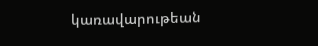կառավարութեան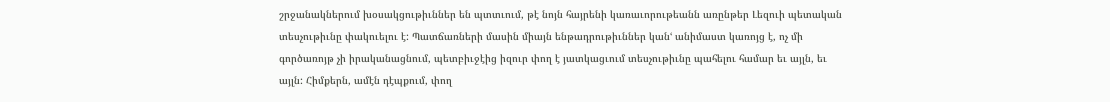շրջանակներում խօսակցութիւններ են պտտւում, թէ նոյն հայրենի կառաւորութեանն առընթեր Լեզուի պետական տեսչութիւնը փակուելու է: Պատճառների մասին միայն ենթադրութիւններ կանՙ անիմաստ կառոյց է, ոչ մի գործառոյթ չի իրականացնում, պետբիւջէից իզուր փող է յատկացւում տեսչութիւնը պահելու համար եւ այլն, եւ այլն: Հիմքերն, ամէն դէպքում, փող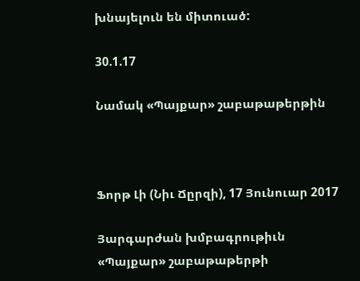խնայելուն են միտուած:

30.1.17

Նամակ «Պայքար» շաբաթաթերթին



Ֆորթ Լի (Նիւ Ճըրզի), 17 Յունուար 2017

Յարգարժան խմբագրութիւն
«Պայքար» շաբաթաթերթի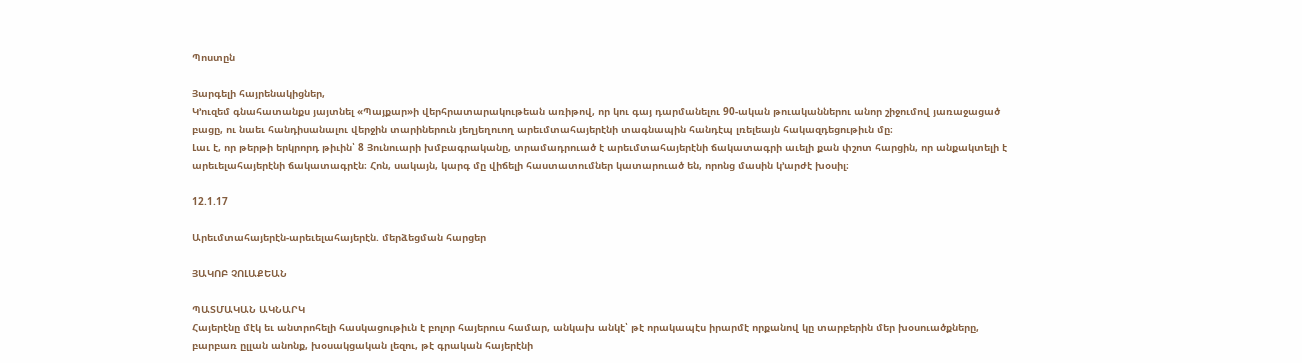Պոստըն

Յարգելի հայրենակիցներ,
Կ՚ուզեմ գնահատանքս յայտնել «Պայքար»ի վերհրատարակութեան առիթով, որ կու գայ դարմանելու 90-ական թուականներու անոր շիջումով յառաջացած բացը, ու նաեւ հանդիսանալու վերջին տարիներուն յեղյեղուող արեւմտահայերէնի տագնապին հանդէպ լռելեայն հակազդեցութիւն մը։
Լաւ է, որ թերթի երկրորդ թիւին՝ 8 Յունուարի խմբագրականը, տրամադրուած է արեւմտահայերէնի ճակատագրի աւելի քան փշոտ հարցին, որ անքակտելի է արեւելահայերէնի ճակատագրէն։ Հոն, սակայն, կարգ մը վիճելի հաստատումներ կատարուած են, որոնց մասին կ՚արժէ խօսիլ։

12.1.17

Արեւմտահայերէն-արեւելահայերէն. մերձեցման հարցեր

ՅԱԿՈԲ ՉՈԼԱՔԵԱՆ

ՊԱՏՄԱԿԱՆ ԱԿՆԱՐԿ
Հայերէնը մէկ եւ անտրոհելի հասկացութիւն է բոլոր հայերուս համար, անկախ անկէ՝ թէ որակապէս իրարմէ որքանով կը տարբերին մեր խօսուածքները, բարբառ ըլլան անոնք, խօսակցական լեզու, թէ գրական հայերէնի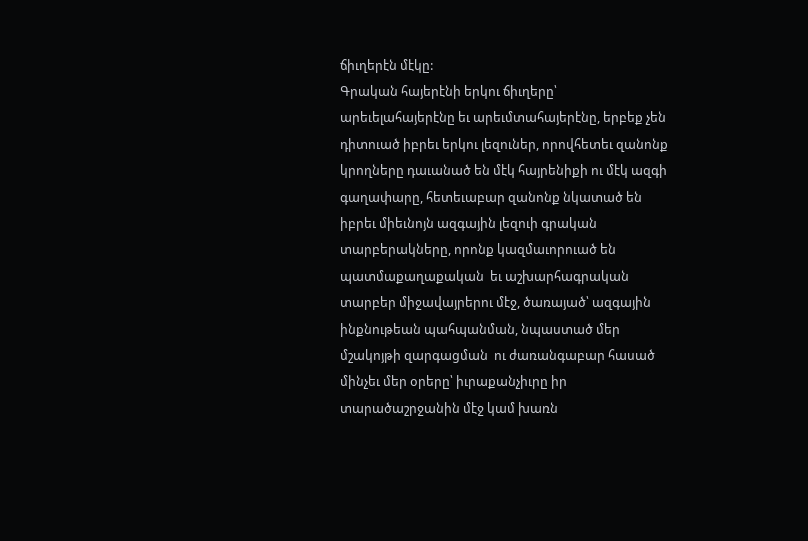ճիւղերէն մէկը:
Գրական հայերէնի երկու ճիւղերը՝ արեւելահայերէնը եւ արեւմտահայերէնը, երբեք չեն դիտուած իբրեւ երկու լեզուներ, որովհետեւ զանոնք կրողները դաւանած են մէկ հայրենիքի ու մէկ ազգի գաղափարը, հետեւաբար զանոնք նկատած են իբրեւ միեւնոյն ազգային լեզուի գրական տարբերակները, որոնք կազմաւորուած են պատմաքաղաքական  եւ աշխարհագրական տարբեր միջավայրերու մէջ, ծառայած՝ ազգային ինքնութեան պահպանման, նպաստած մեր մշակոյթի զարգացման  ու ժառանգաբար հասած մինչեւ մեր օրերը՝ իւրաքանչիւրը իր տարածաշրջանին մէջ կամ խառն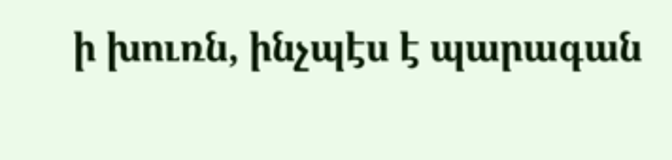ի խուռն, ինչպէս է պարագան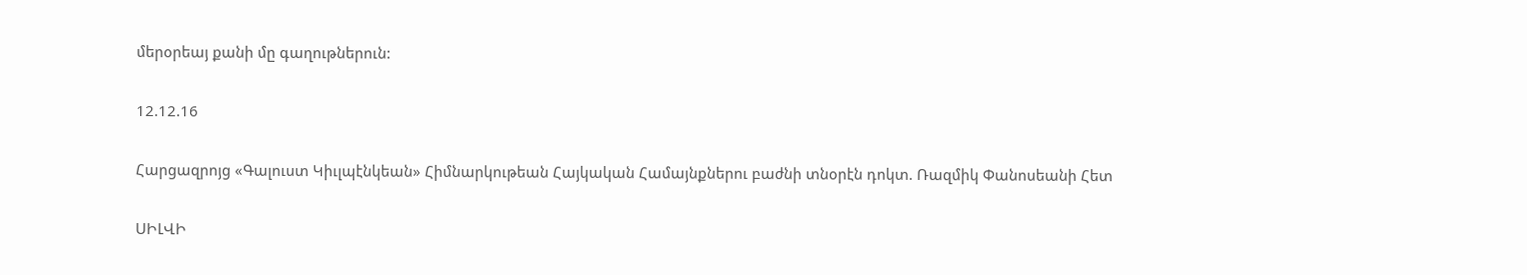մերօրեայ քանի մը գաղութներուն:

12.12.16

Հարցազրոյց «Գալուստ Կիւլպէնկեան» Հիմնարկութեան Հայկական Համայնքներու բաժնի տնօրէն դոկտ. Ռազմիկ Փանոսեանի Հետ

ՍԻԼՎԻ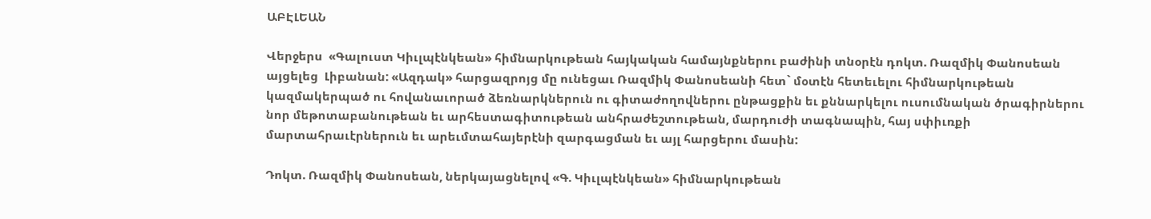ԱԲԷԼԵԱՆ

Վերջերս  «Գալուստ Կիւլպէնկեան» հիմնարկութեան հայկական համայնքներու բաժինի տնօրէն դոկտ. Ռազմիկ Փանոսեան այցելեց  Լիբանան: «Ազդակ» հարցազրոյց մը ունեցաւ Ռազմիկ Փանոսեանի հետ` մօտէն հետեւելու հիմնարկութեան կազմակերպած ու հովանաւորած ձեռնարկներուն ու գիտաժողովներու ընթացքին եւ քննարկելու ուսումնական ծրագիրներու նոր մեթոտաբանութեան եւ արհեստագիտութեան անհրաժեշտութեան, մարդուժի տագնապին, հայ սփիւռքի մարտահրաւէրներուն եւ արեւմտահայերէնի զարգացման եւ այլ հարցերու մասին:

Դոկտ. Ռազմիկ Փանոսեան, ներկայացնելով «Գ. Կիւլպէնկեան» հիմնարկութեան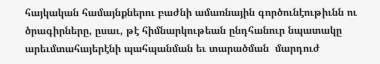հայկական համայնքներու բաժնի ամառնային գործունէութիւնն ու ծրագիրները, ըսաւ, թէ հիմնարկութեան ընդհանուր նպատակը արեւմտահայերէնի պահպանման եւ տարածման  մարդուժ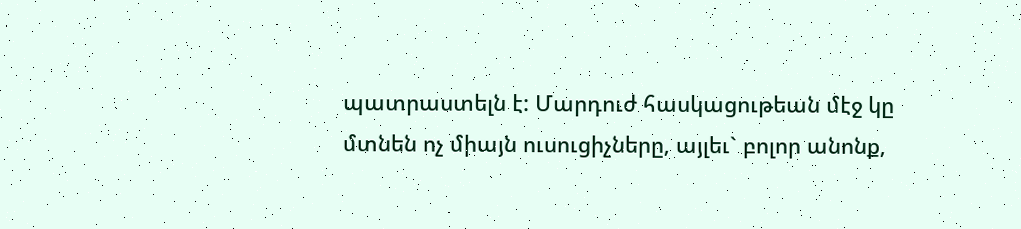պատրաստելն է: Մարդուժ հասկացութեան մէջ կը մտնեն ոչ միայն ուսուցիչները, այլեւ` բոլոր անոնք,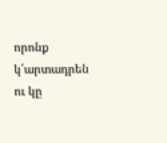որոնք կ՛արտադրեն ու կը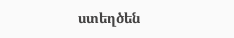ստեղծեն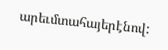արեւմտահայերէնով: